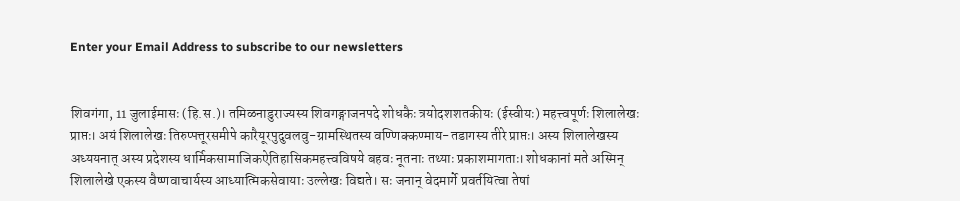Enter your Email Address to subscribe to our newsletters


शिवगंगा, 11 जुलाईमासः (हि.स.)। तमिळनाडुराज्यस्य शिवगङ्गाजनपदे शोधकैः त्रयोदशशतकीयः (ईस्वीयः) महत्त्वपूर्णः शिलालेखः प्राप्तः। अयं शिलालेखः तिरुप्पत्तूरसमीपे कारैयूरपुदुवलवु-ग्रामस्थितस्य वण्णिक्कण्माय-तडागस्य तीरे प्राप्तः। अस्य शिलालेखस्य अध्ययनात् अस्य प्रदेशस्य धार्मिकसामाजिकऐतिहासिकमहत्त्वविषये बहवः नूतनाः तथ्याः प्रकाशमागताः। शोधकानां मते अस्मिन् शिलालेखे एकस्य वैष्णवाचार्यस्य आध्यात्मिकसेवायाः उल्लेखः विद्यते। सः जनान् वेदमार्गे प्रवर्तयित्वा तेषां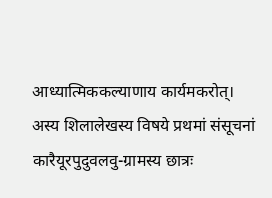आध्यात्मिककल्याणाय कार्यमकरोत्।
अस्य शिलालेखस्य विषये प्रथमां संसूचनां कारैयूरपुदुवलवु-ग्रामस्य छात्रः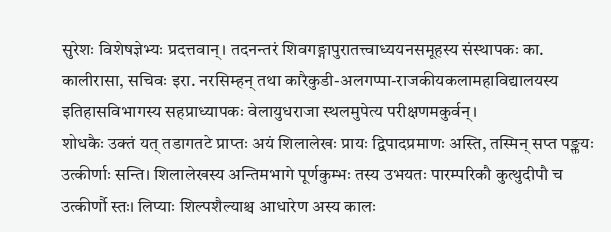सुरेशः विशेषज्ञेभ्यः प्रदत्तवान्। तदनन्तरं शिवगङ्गापुरातत्त्वाध्ययनसमूहस्य संस्थापकः का. कालीरासा, सचिवः इरा. नरसिम्हन् तथा कारैकुडी-अलगप्पा-राजकीयकलामहाविद्यालयस्य इतिहासविभागस्य सहप्राध्यापकः वेलायुधराजा स्थलमुपेत्य परीक्षणमकुर्वन्।
शोधकैः उक्तं यत् तडागतटे प्राप्तः अयं शिलालेखः प्रायः द्विपादप्रमाणः अस्ति, तस्मिन् सप्त पङ्क्तयः उत्कीर्णाः सन्ति। शिलालेखस्य अन्तिमभागे पूर्णकुम्भः तस्य उभयतः पारम्परिकौ कुत्थुदीपौ च उत्कीर्णौ स्तः। लिप्याः शिल्पशैल्याश्च आधारेण अस्य कालः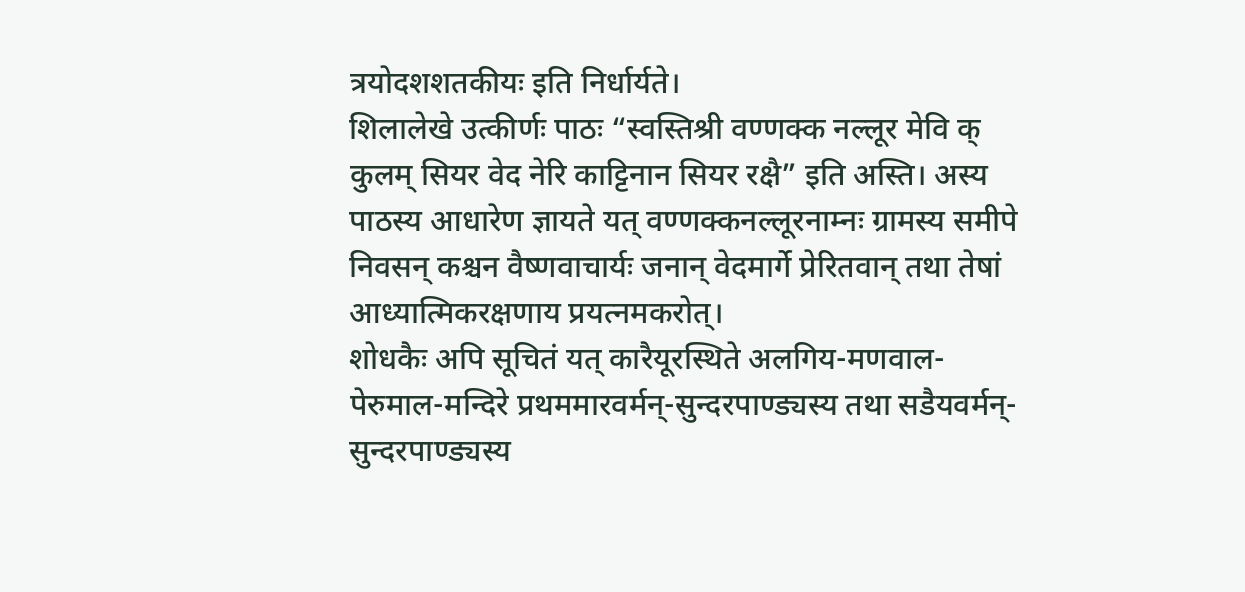त्रयोदशशतकीयः इति निर्धार्यते।
शिलालेखे उत्कीर्णः पाठः “स्वस्तिश्री वण्णक्क नल्लूर मेवि क् कुलम् सियर वेद नेरि काट्टिनान सियर रक्षै” इति अस्ति। अस्य पाठस्य आधारेण ज्ञायते यत् वण्णक्कनल्लूरनाम्नः ग्रामस्य समीपे निवसन् कश्चन वैष्णवाचार्यः जनान् वेदमार्गे प्रेरितवान् तथा तेषां आध्यात्मिकरक्षणाय प्रयत्नमकरोत्।
शोधकैः अपि सूचितं यत् कारैयूरस्थिते अलगिय-मणवाल-पेरुमाल-मन्दिरे प्रथममारवर्मन्-सुन्दरपाण्ड्यस्य तथा सडैयवर्मन्-सुन्दरपाण्ड्यस्य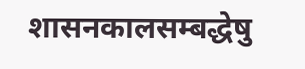शासनकालसम्बद्धेषु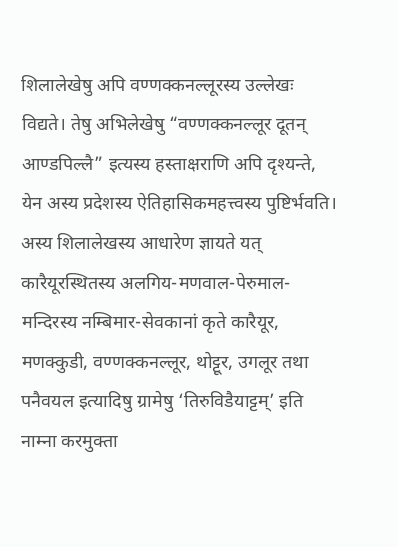शिलालेखेषु अपि वण्णक्कनल्लूरस्य उल्लेखः विद्यते। तेषु अभिलेखेषु “वण्णक्कनल्लूर दूतन् आण्डपिल्लै” इत्यस्य हस्ताक्षराणि अपि दृश्यन्ते, येन अस्य प्रदेशस्य ऐतिहासिकमहत्त्वस्य पुष्टिर्भवति।
अस्य शिलालेखस्य आधारेण ज्ञायते यत् कारैयूरस्थितस्य अलगिय-मणवाल-पेरुमाल-मन्दिरस्य नम्बिमार-सेवकानां कृते कारैयूर, मणक्कुडी, वण्णक्कनल्लूर, थोट्टूर, उगलूर तथा पनैवयल इत्यादिषु ग्रामेषु ‘तिरुविडैयाट्टम्’ इति नाम्ना करमुक्ता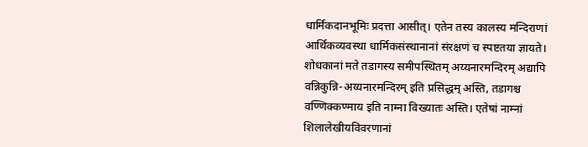धार्मिकदानभूमिः प्रदत्ता आसीत्। एतेन तस्य कालस्य मन्दिराणां आर्थिकव्यवस्था धार्मिकसंस्थानानां संरक्षणं च स्पष्टतया ज्ञायते।
शोधकानां मते तडागस्य समीपस्थितम् अय्यनारमन्दिरम् अद्यापि वन्निकुन्नि-अय्यनारमन्दिरम् इति प्रसिद्धम् अस्ति, तडागश्च वण्णिक्कण्माय इति नाम्ना विख्यातः अस्ति। एतेषां नाम्नां शिलालेखीयविवरणानां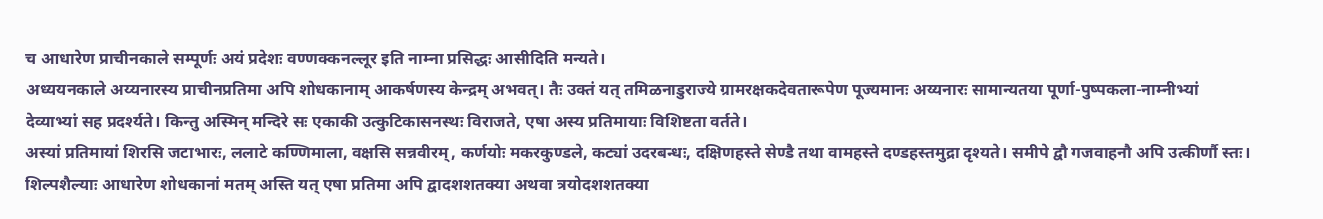च आधारेण प्राचीनकाले सम्पूर्णः अयं प्रदेशः वण्णक्कनल्लूर इति नाम्ना प्रसिद्धः आसीदिति मन्यते।
अध्ययनकाले अय्यनारस्य प्राचीनप्रतिमा अपि शोधकानाम् आकर्षणस्य केन्द्रम् अभवत्। तैः उक्तं यत् तमिळनाडुराज्ये ग्रामरक्षकदेवतारूपेण पूज्यमानः अय्यनारः सामान्यतया पूर्णा-पुष्पकला-नाम्नीभ्यां देव्याभ्यां सह प्रदर्श्यते। किन्तु अस्मिन् मन्दिरे सः एकाकी उत्कुटिकासनस्थः विराजते, एषा अस्य प्रतिमायाः विशिष्टता वर्तते।
अस्यां प्रतिमायां शिरसि जटाभारः, ललाटे कण्णिमाला, वक्षसि सन्नवीरम्, कर्णयोः मकरकुण्डले, कट्यां उदरबन्धः, दक्षिणहस्ते सेण्डै तथा वामहस्ते दण्डहस्तमुद्रा दृश्यते। समीपे द्वौ गजवाहनौ अपि उत्कीर्णौ स्तः। शिल्पशैल्याः आधारेण शोधकानां मतम् अस्ति यत् एषा प्रतिमा अपि द्वादशशतक्या अथवा त्रयोदशशतक्या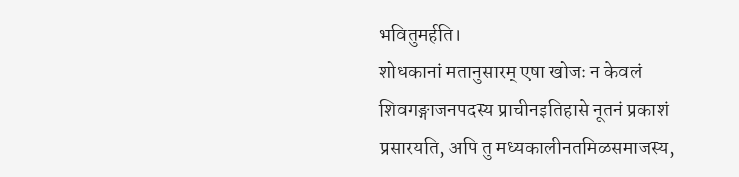भवितुमर्हति।
शोधकानां मतानुसारम् एषा खोजः न केवलं शिवगङ्गाजनपदस्य प्राचीनइतिहासे नूतनं प्रकाशं प्रसारयति, अपि तु मध्यकालीनतमिळसमाजस्य,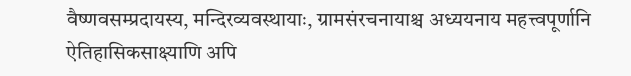वैष्णवसम्प्रदायस्य, मन्दिरव्यवस्थायाः, ग्रामसंरचनायाश्च अध्ययनाय महत्त्वपूर्णानि ऐतिहासिकसाक्ष्याणि अपि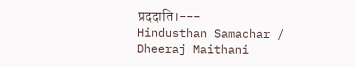प्रददाति।---
Hindusthan Samachar / Dheeraj Maithani